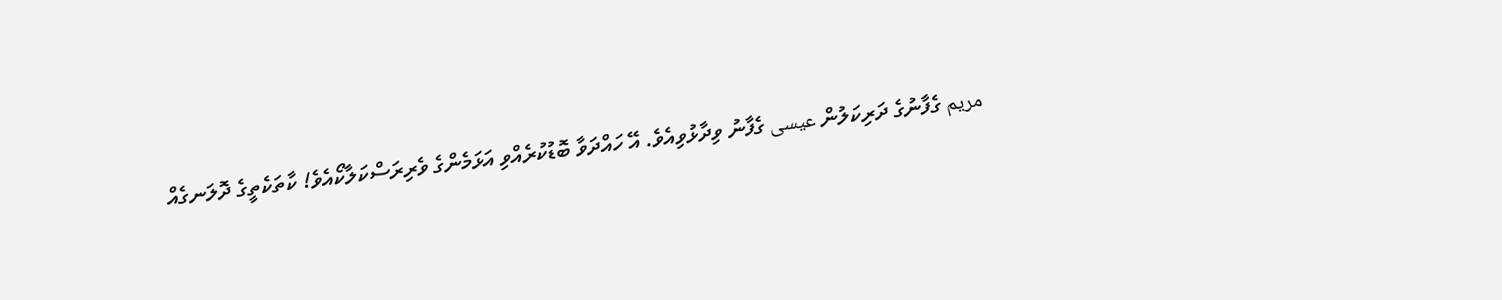مريم ގެފާނުގެ ދަރިކަލުން عيسى ގެފާނު ވިދާޅުވިއެވެ. އޭ ހައްދަވާ ބޮޑުކުރެއްވި އަޅަމެންގެ ވެރިރަސްކަލާކޯއެވެ! ކާތަކެތީގެ ދޮލަނގެއް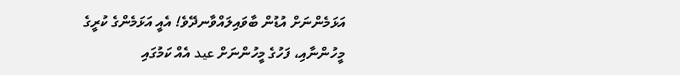އަޅަމެންނަށް އުޑުން ބާވައިލައްވާނދޭވެ! އެއީ އަޅަމެންގެ ކުރީގެ މީހުންނާއި، ފަހުގެ މީހުންނަށް عيد އެއް ކަމުގައި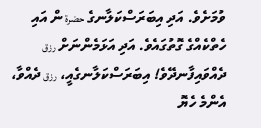ވުމަށެވެ. އަދި އިބަރަސްކަލާނގެ حضرة ން އައި ހެތްކެއްގެ ގޮތުގައެވެ. އަދި އަޅަމެންނަށް رزق ދެއްވައިފާނދޭވެ! އިބަރަސްކަލާނގެއީ، رزق ދެއްވާ، އެންމެ ހެޔޮ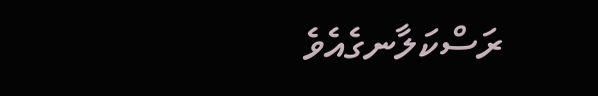ރަސްކަލާނގެއެވެ